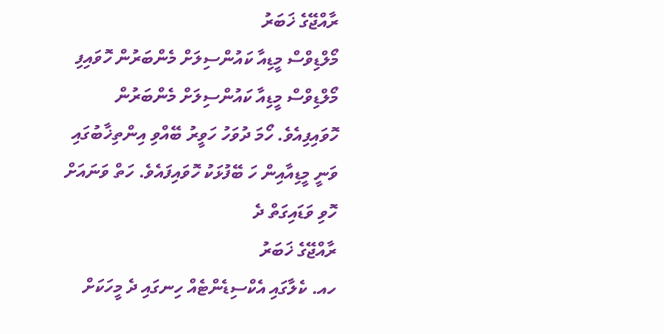ރާއްޖޭގެ ޚަބަރު
މޯލްޑިވްސް މީޑިއާ ކައުންސިލަށް މެންބަރުން ހޮވައިފި
މޯލްޑިވްސް މީޑިއާ ކައުންސިލަށް މެންބަރުން ހޮވައިފިއެވެ. ހޯމަ ދުވަހު ހަވީރު ބޭއްވި އިންތިޚާބުގައި ވަނީ މީޑިއާއިން ހަ ބޭފުޅަކު ހޮވައިފައެވެ. ހަތް ވަނައަށް ހޮވި ވަޑައިގަތް ދެ
ރާއްޖޭގެ ޚަބަރު
ހއ. ކެލާގައި އެކްސިޑެންޓެއް ހިނގައި ދެ މީހަކަށް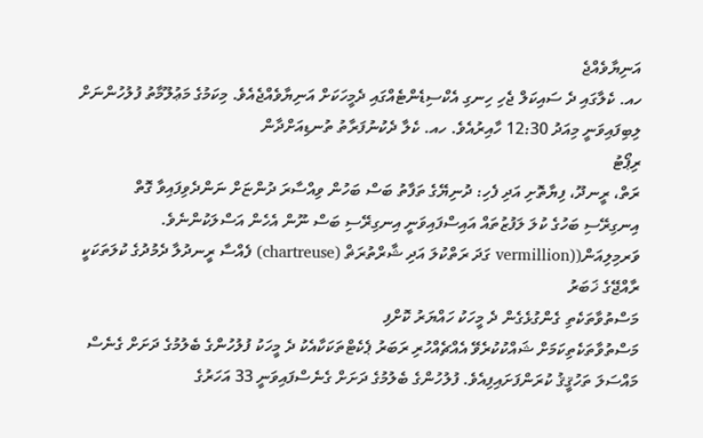އަނިޔާވެއްޖެ
ހއ. ކެލާގައި ދެ ސައިކަލް ޖެހި ހިނގި އެކްސިޑެންޓެއްގައި ދެމީހަކަށް އަނިޔާވެއްޖެއެވެ. މިކަމުގެ މަޢުލޫމާތު ފުލުހުންނަށް ލިބިފައިވަނީ މިއަދު 12:30 ހާއިރުއެވެ. ހއ. ކެލާ ދެކުނުފަރާތު ތުނޑިއަށްދާން
ރިޕޯޓު
ރަތް، ރީނދޫ، ފިޔާތޮށި އަދި ފެހި: ދުނިޔޭގެ ތަފާތު ބަސް ބަހުން ވިއްސާރަ ދުންޏަށް ނަންދެވިފައިވާ ގޮތް
އިނގިރޭސި ބަހުގެ ކުލަ ލަފުޒުތައް އައިސްފައިވަނީ އިނގިރޭސި ބަސް ނޫން އެހެން އަސްލަކުންނެވެ. ވަރމިލިއަން((vermillion ގަދަ ރަތްކުލަ އަދި ޝާރްތުރަޡް (chartreuse) ފެއްސާ ރީނދުލާ ދެމުދުގެ ކުލަތަކަކީ
ރާއްޖޭގެ ޚަބަރު
މަސްތުވާތަކެތި ގެންގުޅެގެން ދެ މީހަކު ހައްޔަރު ކޮށްފި
މަސްތުވާތަކެތިކަމަށް ޝައްކުކުރެވޭ އެއްޗެއްހުރި ރަބަރު ޕެކެޓްތަކަކާއެކު ދެ މީހަކު ފުލުހުންގެ ބެލުމުގެ ދަށަށް ގެނެސް މައްސަލަ ތަހުޤީޤު ކުރަންފަށައިފިއެވެ. ފުލުހުންގެ ބެލުމުގެ ދަށަށް ގެނެސްފައިވަނީ 33 އަހަރުގެ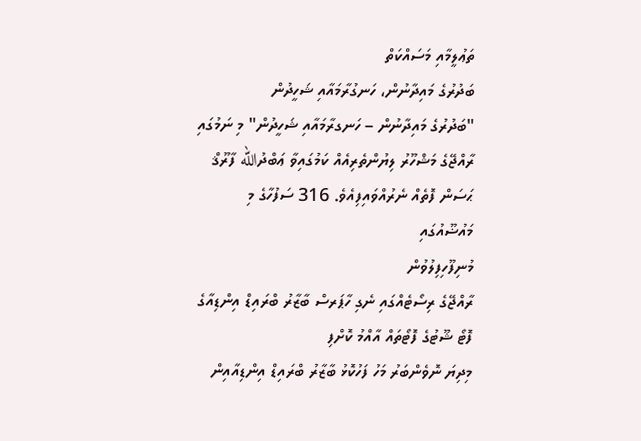ތަޢުލީމާއި މަސައްކަތް
ބަދުރުގެ މައިދާނުން، ހަނގުރާމައާއި ޝަހީދުން
"ބަދުރުގެ މައިދާނުން – ހަނގރާމައާއި ޝަހީދުން" މި ނަމުގައި ރާއްޖޭގެ މަޝްހޫރު ލިޔުންތެރިއެއް ކަމުގައިވާ ޢަބްދުالله ފާރޫޤް ޙަސަން ފޮތެއް ނެރުއްވައިފިއެވެ. 316 ސަފުހާގެ މި މައުޟޫއުގައި
މުނިފޫހިފިލުވުން
ރާއްޖޭގެ ރިސޯޓެއްގައި ނެގި ހާޕަރސް ބާޒާރު ބްރައިޑް އިންޑިއާގެ ފޮޓޯ ޝޫޓުގެ ފޮޓޯތައް އާއްމު ކޮށްފި
މިދިޔަ ނޮވެންބަރު މަހު ފަހުކޮޅު ބާޒާރު ބްރައިޑް އިންޑިއާއިން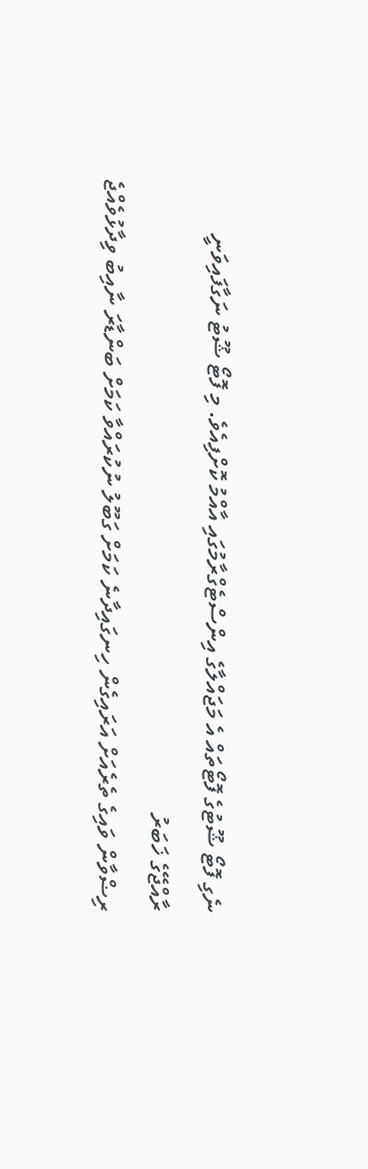ނެގި ފޮޓޯ ޝޫޓުގެ ފޮޓޯތައް އެ މަޖައްލާގެ އިންސްޓެގްރާމުގައި އާއްމު ކޮށްފިއެވެ. މި ފޮޓޯ ޝޫޓު ނަގާފައިވަނީ
ރާއްޖޭގެ ޚަބަރު
ރިޟްވާން ވައިގެ ތެރެއަށް އަރައިގެން ހިނގައިދާނެ ކަމަށް ގަބޫލު ނުކުރައްވާ ކަމަށް ބަންޑާރަ ނާއިބު ވިދާޅުވެއްޖެ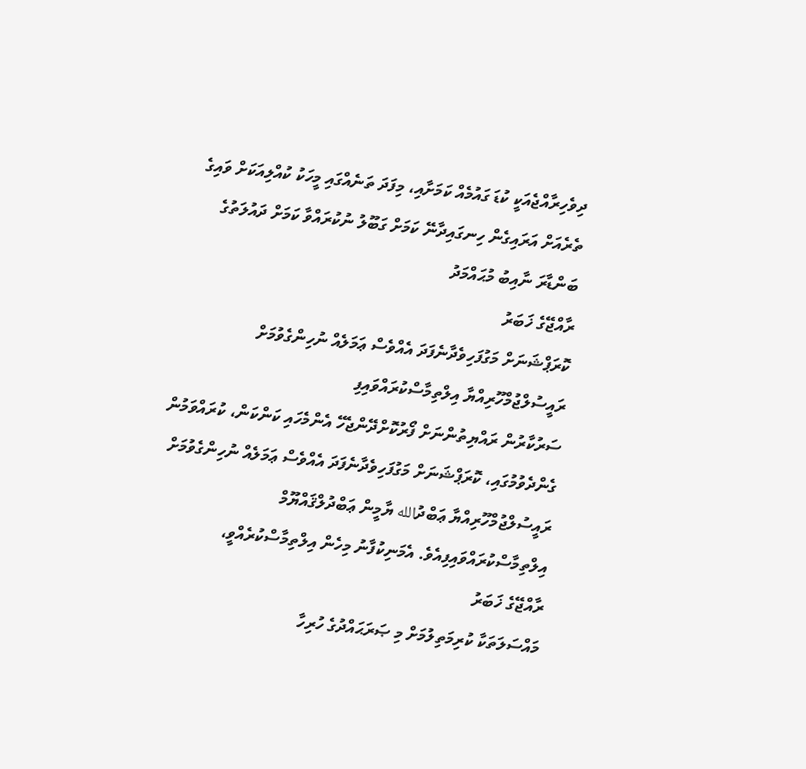ދިވެހިރާއްޖެއަކީ ކުޑަ ގައުމެއް ކަމަށާއި، މިފަދަ ތަނެއްގައި މީހަކު ކުއްލިއަކަށް ވައިގެ ތެރެއަށް އަރައިގެން ހިނގައިދާނޭ ކަމަށް ގަބޫލު ނުކުރައްވާ ކަމަށް ދައުލަތުގެ ބަންޑާރަ ނާއިބު މުޙައްމަދު
ރާއްޖޭގެ ޚަބަރު
ކޮރަޕްޝަނަށް މަގުފަހިވެދާނެފަދަ އެއްވެސް ޢަމަލެއް ނުހިންގެވުމަށް ރައީސުލްޖުމްހޫރިއްޔާ އިލްތިމާސްކުރައްވައިފި
ސަރުކާރުން ރައްޔިތުންނަށް ފޯރުކޮށްދޭންޖެހޭ އެންމެހައި ކަންކަން، ކުރައްވަމުން ގެންދެވުމުގައި، ކޮރަޕްޝަނަށް މަގުފަހިވެދާނެފަދަ އެއްވެސް ޢަމަލެއް ނުހިންގެވުމަށް ރައީސުލްޖުމްހޫރިއްޔާ ޢަބްދުالله ޔާމީން ޢަބްދުލްޤައްޔޫމް އިލްތިމާސްކުރައްވައިފިއެވެ. އެމަނިކުފާނު މިހެން އިލްތިމާސްކުރެއްވީ،
ރާއްޖޭގެ ޚަބަރު
މައްސަލަތަކާ ކުރިމަތިލުމަށް މި ޞަރަޙައްދުގެ ހުރިހާ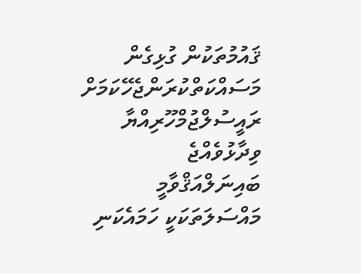ޤައުމުތަކުން ގުޅިގެން މަސައްކަތްކުރަންޖެހޭކަމަށް ރައީސުލްޖުމްހޫރިއްޔާ ވިދާޅުވެއްޖެ
ބައިނަލްއަޤްވާމީ މައްސަލަތަކަކީ ހަމައެކަނި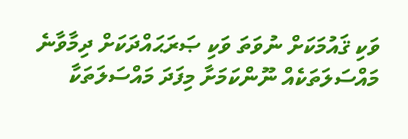ވަކި ޤައުމަކަށް ނުވަތަ ވަކި ޞަރަޙައްދަކަށް ދިމާވާނެ މައްސަލަތަކެއް ނޫންކަމަށާ މިފަދަ މައްސަލަތަކާ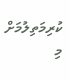ކުރިމަތިލުމަށް މި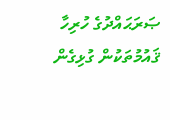ޞަރަޙައްދުގެ ހުރިހާ ޤައުމުތަކުން ގުޅިގެން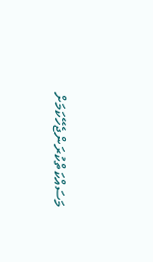މަސައްކަތްކުރަންޖެހޭކަމަށް